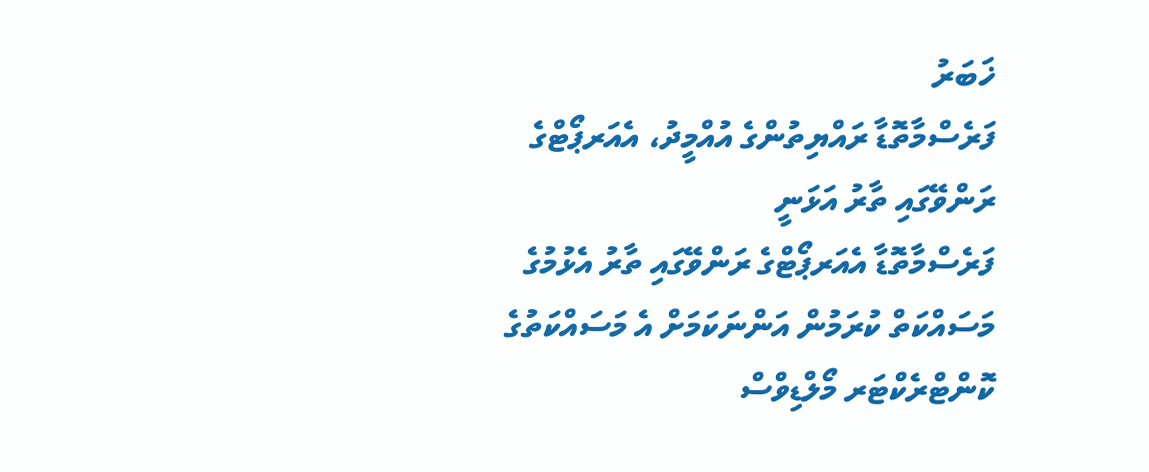ޚަބަރު
ފަރެސްމާތޮޑާ ރައްޔިތުންގެ އުއްމީދު، އެއަރޕޯޓްގެ ރަންވޭގައި ތާރު އަޅަނީ
ފަރެސްމާތޮޑާ އެއަރޕޯޓްގެ ރަންވޭގައި ތާރު އެޅުމުގެ މަސައްކަތް ކުރަމުން އަންނަކަމަށް އެ މަސައްކަތުގެ ކޮންޓްރެކްޓަރ މޯލްޑިވްސް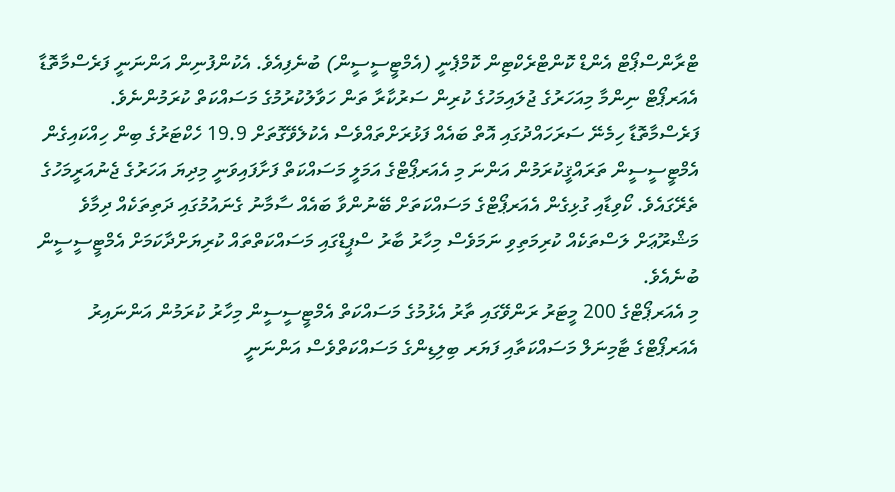ޓްރާންސްޕޯޓް އެންޑް ކޮންޓްރެކްޓިން ކޮމްޕެނީ (އެމްޓީސީސީން) ބުނެފިއެވެ. އެކުންފުނިން އަންނަނީ ފަރެސްމާތޮޑާ އެއަރޕޯޓް ނިންމާ މިއަހަރުގެ ޖުލައިމަހުގެ ކުރިން ސަރުކާރާ ތަން ހަވާލުކުރުމުގެ މަސައްކަތް ކުރަމުންނެވެ.
ފަރެސްމާތޮޑާ ހިމެނޭ ސަރަހައްދުގައި އޮތް ބައެއް ފަޅުރަށްތައްވެސް އެކުލެވޭގޮތަށް 19.9 ހެކްޓަރުގެ ބިން ހިއްކައިގެން އެމްޓީސީސީން ތަރައްޤީކުރަމުން އަންނަ މި އެއަރޕޯޓްގެ އަމަލީ މަސައްކަތް ފަށާފައިވަނީ މިދިޔަ އަހަރުގެ ޖެނުއަރީމަހުގެ ތެރޭގައެވެ. ކޯވިޑާއި ގުޅިގެން އެއަރޕޯޓްގެ މަސައްކަތަށް ބޭނުންވާ ބައެއް ސާމާނު ގެނައުމުގައި ދަތިތަކެއް ދިމާވެ މަޝްރޫޢަށް ލަސްތަކެއް ކުރިމަތިވި ނަމަވެސް މިހާރު ބާރު ސްޕީޑްގައި މަސައްކަތްތައް ކުރިޔަށްދާކަމަށް އެމްޓީސީސީން ބުނެއެވެ.
މި އެއަރޕޯޓްގެ 200 މީޓަރު ރަންވޭގައި ތާރު އެޅުމުގެ މަސައްކަތް އެމްޓީސީސީން މިހާރު ކުރަމުން އަންނައިރު އެއަރޕޯޓްގެ ޓާމިނަލް މަސައްކަތާއި ފަޔަރ ބިލިޑިންގެ މަސައްކަތްވެސް އަންނަނީ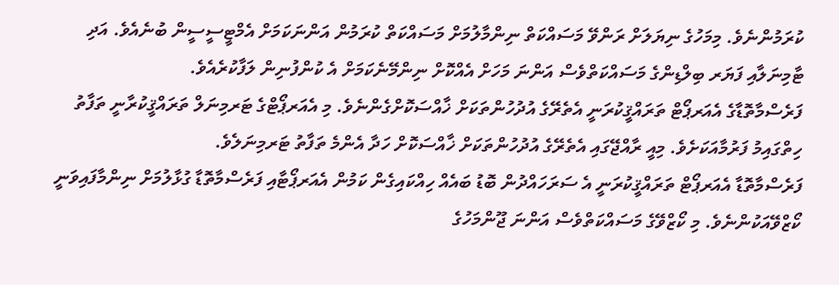ކުރަމުންނެވެ. މިމަހުގެ ނިޔަލަށް ރަންވޭ މަސައްކަތް ނިންމާލުމަށް މަސައްކަތް ކުރަމުން އަންނަކަމަށް އެމްޓީސީސީން ބުނެއެވެ. އަދި ޓާމިނަލާއި ފަޔަރ ބިލްޑިންގެ މަސައްކަތްވެސް އަންނަ މަހަށް އެއްކޮށް ނިންމޭނެކަމަށް އެ ކުންފުނިން ލަފާކުރެއެވެ.
ފަރެސްމާތޮޑާގެ އެއަރޕޯޓް ތަރައްޤީކުރަނީ އެތެރޭގެ އުދުހުންތަކަށް ޚާއްސަކޮށްގެންނެވެ. މި އެއަރޕޯޓްގެ ޓަރމިނަލް ތަރައްޤީކުރާނީ ތަފާތު ހިތްގައިމު ފަރުމާއަކަށެވެ. މިއީ ރާއްޖޭގައި އެތެރޭގެ އުދުހުންތަކަށް ޚާއްސަކޮށް ހަދާ އެންމެ ތަފާތު ޓަރމިނަލެވެ.
ފަރެސްމާތޮޑާ އެއަރޕޯޓް ތަރައްޤީކުރަނީ އެ ސަރަހައްދުން ބޮޑު ބައެއް ހިއްކައިގެން ކަމުން އެއަރޕޯޓާއި ފަރެސްމާތޮޑާ ގުޅާލުމަށް ނިންމާފައިވަނީ ކޯޒްވޭއަކުންނެވެ. މި ކޯޒްވޭގެ މަސައްކަތްވެސް އަންނަ ޖޫންމަހުގެ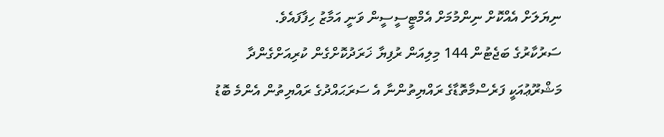ނިޔަލަށް އެއްކޮށް ނިންމުމަށް އެމްޓީސީސީން ވަނީ އަމާޒު ހިފާފައެވެ.
ސަރުކާރުގެ ބަޖެޓުން 144 މިލިއަން ރުފިޔާ ޚަރަދުކޮށްގެން ކުރިއަށްގެންދާ މަޝްރޫޢުއަކީ ފަރެސްމާތޮޑާގެ ރައްޔިތުންނާ އެ ސަރަޙައްދުގެ ރައްޔިތުން އެންމެ ބޮޑު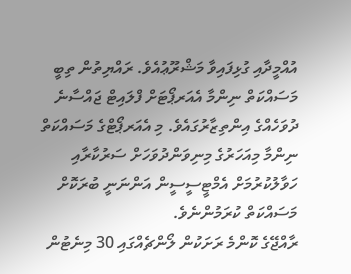އުއްމީދާއި ގުޅިފައިވާ މަޝްރޫޢުއެވެ. ރައްޔިތުން ތިބީ މަސައްކަތް ނިންމާ އެއަރޕޯޓަށް ފްލައިޓް ޖައްސާނެ ދުވަހެއްގެ އިންތިޒާރުގައެވެ. މި އެއަރޕޯޓްގެ މަސައްކަތް ނިންމާ މިއަހަރުގެ މިނިވަންދުވަހަށް ސަރުކާރާއި ހަވާލުކުރުމަށް އެމްޓީސީސީން އަންނަނީ ބުރަކޮށް މަސައްކަތް ކުރަމުންނެވެ.
ރާއްޖޭގެ ކޮންމެ ރަށަކުން ލޯންޗެއްގައި 30 މިނެޓުން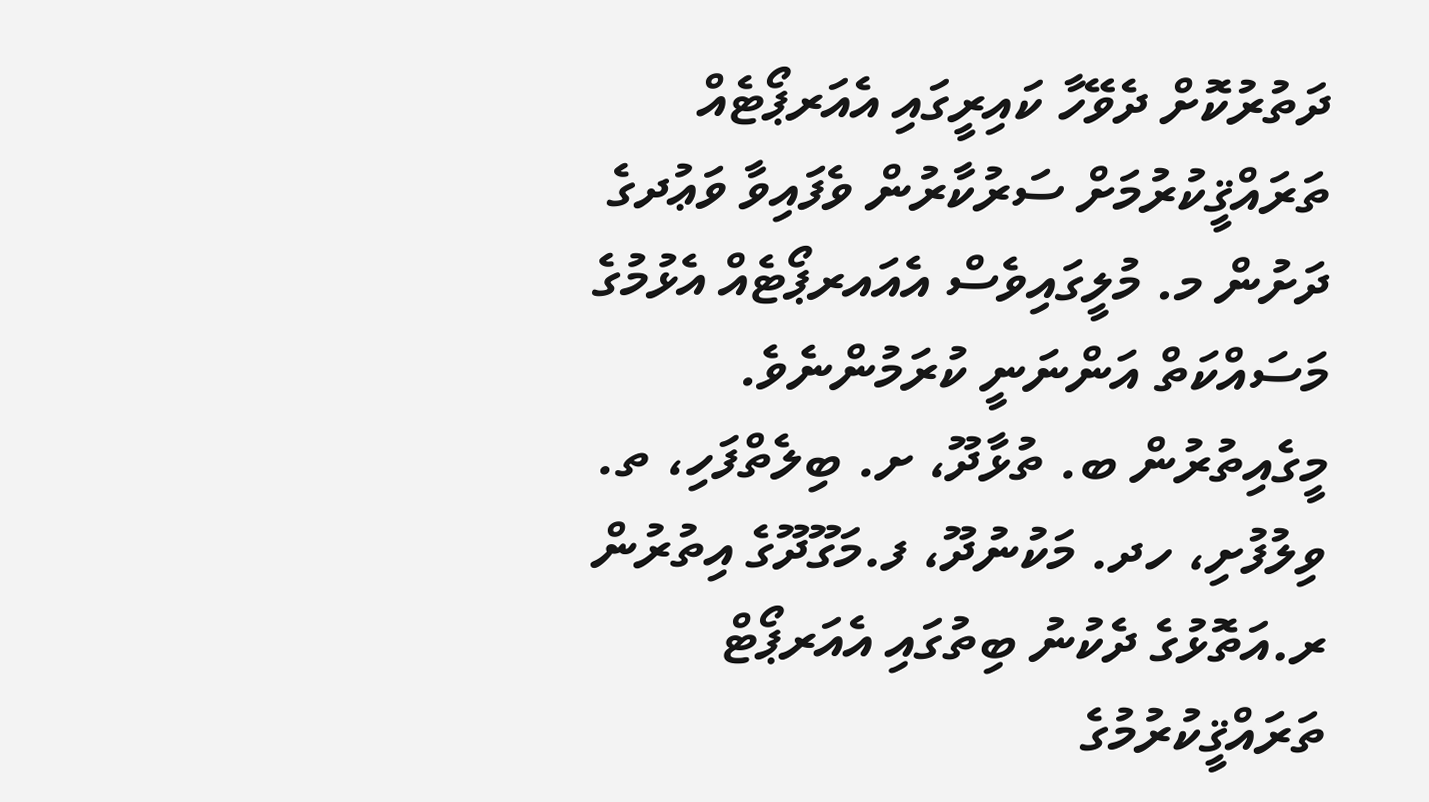ދަތުރުކޮށް ދެވޭހާ ކައިރީގައި އެއަރޕޯޓެއް ތަރައްޤީކުރުމަށް ސަރުކާރުން ވެފައިވާ ވަޢުދގެ ދަށުން މ. މުލީގައިވެސް އެއައރޕޯޓެއް އެޅުމުގެ މަސައްކަތް އަންނަނީ ކުރަމުންނެވެ. މީގެއިތުރުން ބ. ތުޅާދޫ، ށ. ބިލެތްފަހި، ތ. ވިލުފުށި، ހދ. މަކުނުދޫ، ފ.މަގޫދޫގެ އިތުރުން ރ.އަތޮޅުގެ ދެކުނު ބިތުގައި އެއަރޕޯޓް ތަރައްޤީކުރުމުގެ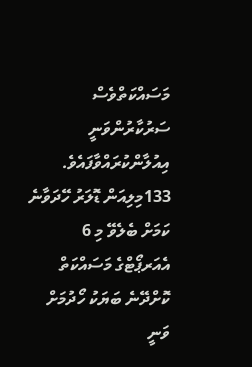މަސައްކަތްވެސް ސަރުކާރުންވަނީ އިއުލާންކުރައްވާފައެވެ. 133މިލިއަން ޑޮލަރު ހޭދަވާނެ ކަމަށް ބެލެވޭ މި 6 އެއަރޕޯޓްގެ މަސައްކަތް ކޮށްދޭނެ ބަޔަކު ހޯދުމަށް ވަނީ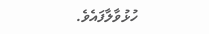ހުޅުވާލާފައެވެ.